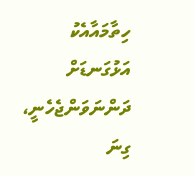ހިތާމައާއެކު އަޅުގަނޑަށް ދަންނަވަންޖެހެނީ، ގިނަ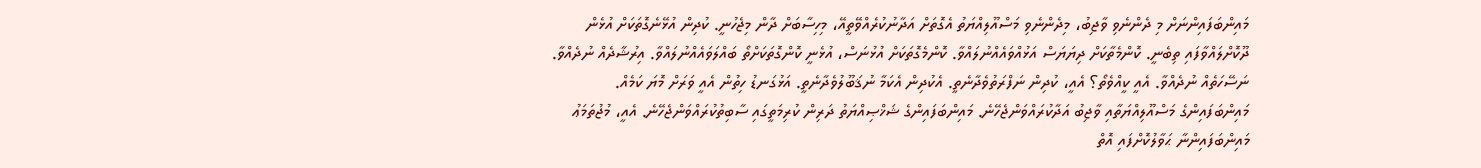މައިންބަފައިންނަށް މި ދެންނެވި ވާޖިބު، މިދެންނެވި މަސްއޫލިއްޔަތު އެގޮތަށް އަދާނުކުރެއްވޭތީއޭ، މިހިސާބަށް ދާން މިޖެހުނީ. ކުދިން އުޅޭނެގޮތަކަށް އުޅެން ދޫކޮށްލައްވާފައި ތިބެނީ. ކޮންމެތާކަށް ދިޔަޔަސް އަޅުއްވައެއްނުލައްވާ. ކޮންމެގޮތަކަށް އުޅުނަސް، އުޅެނީ ކޮންގޮތަކަށްތޯ ބައްލަވައެއްނުލައްވާ. އިރުޝާދެއް ނުދެއްވާ. ނަސޭހަތެއް ނުދެއްވާ. އެއީ ކީއްވެތޯ؟ އެއީ، ކުދިން ނަފްރަތުވެދާނެތީ. އެކުދިން އެކަމާ ނުޤަބޫލުވެދާނެތީ. އަޅުގަނޑު ހިތުން އެއީ ވަރަށް މޮޔަ ކަމެއް.
މައިންބަފައިންގެ މަސްއޫލިއްޔަތާއި ވާޖިބު އަދާކުރައްވަންޖެހޭނެ. މައިންބަފައިންގެ ޝަޚްޞިއްޔަތު ދަރިން ކުރިމަތީގައި ސާބިތުކުރައްވަންޖެހޭނެ. އެއީ، މުޖުތަމަޢު މައިންބަފައިންނާ ޙަވާލުކޮށްފައި އޮތް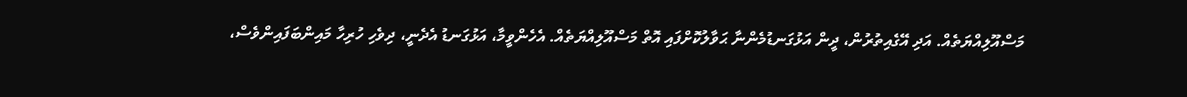މަސްއޫލިއްޔަތެއް. އަދި އޭގެއިތުރުން، ދީން އަޅުގަނޑުމެންނާ ޙަވާލުކޮށްފައި އޮތް މަސްއޫލިއްޔަތެއް. އެހެންވީމާ، އަޅުގަނޑު އެދެނީ، ދިވެހި ހުރިހާ މައިންބަފައިންވެސް،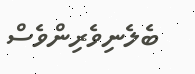ބެލެނިވެރިންވެސް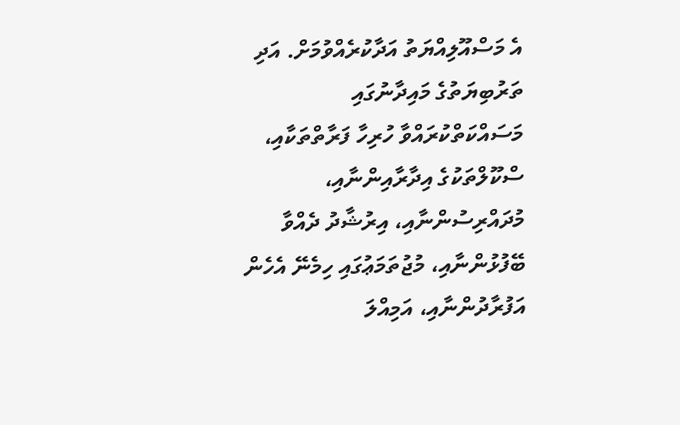އެ މަސްއޫލިއްޔަތު އަދާކުރެއްވުމަށް. އަދި ތަރުބިޔަތުގެ މައިދާނުގައި މަސައްކަތްކުރައްވާ ހުރިހާ ފަރާތްތަކާއި، ސްކޫލްތަކުގެ އިދާރާއިންނާއި، މުދައްރިސުންނާއި، އިރުޝާދު ދެއްވާ ބޭފުޅުންނާއި، މުޖުތަމަޢުގައި ހިމެނޭ އެހެން އަފުރާދުންނާއި، އަމިއްލަ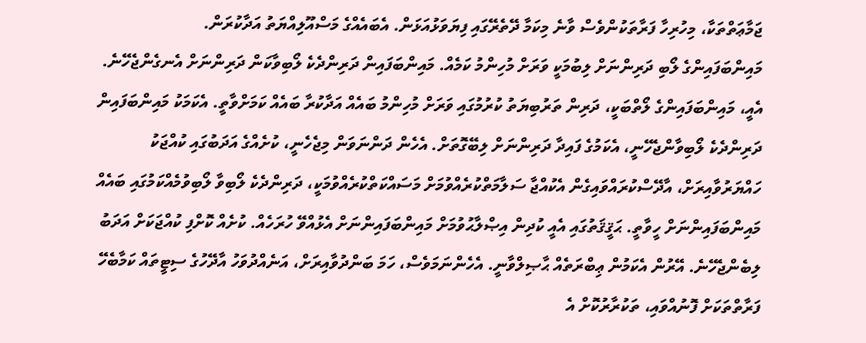ޖަމާޢަތްތަކާ، މިހުރިހާ ފަރާތަކުންވެސް ވާނެ މިކަމާ ދޭތެރޭގައި ފިޔަވަޅުއަޅަން. އެބައެއްގެ މަސްއޫލިއްޔަތު އަދާކުރަން.
މައިންބަފައިންގެ ލޯބި ދަރިންނަށް ލިބުމަކީ ވަރަށް މުހިންމު ކަމެއް. މައިންބަފައިން ދަރިންދެކެ ލޯބިވާކަން ދަރިންނަށް އެނގެންޖެހޭނެ. އެއީ، މައިންބަފައިންގެ ލޯތްބަކީ، ދަރިން ތަރުބިޔަތު ކުރުމުގައި ވަރަށް މުހިންމު ބައެއް އަދާކުރާ ބައެއް ކަމަށްވާތީ. އެކަމަކު މައިންބަފައިން ދަރިންދެކެ ލޯބިވާންޖެހޭނީ، އެކަމުގެ ފައިދާ ދަރިންނަށް ލިބޭގޮތަށް. އެހެން ދަންނަވަން މިޖެހެނީ، ކުށެއްގެ އަދަބުގައި ކުއްޖަކު ހައްޔަރުވާއިރަށް، އާދޭސްކުރައްވައިގެން އެކުއްޖާ ސަލާމަތްކުރެއްވުމަށް މަސައްކަތްކުރެއްވުމަކީ، ދަރިންދެކެ ލޯބިވާ ލޯބިވުމެއްކަމުގައި ބައެއް މައިންބަފައިންނަށް ހީވާތީ. ޙަޤީޤަތުގައި އެއީ ކުދިން އިޞްލާޙުވުމަށް މައިންބަފައިންނަށް އެޅުއްވޭ ހުރަހެއް. ކުށެއް ކޮށްފި ކުއްޖަކަށް އަދަބު ލިބެންޖެހޭނެ. އޭރުން އެކަމުން ޢިބްރަތެއް ޙާޞިލްވާނީ. އެހެންނަމަވެސް، ހަމަ ބަންދުވާއިރަށް، އަނެއްދުވަހު އާދޭހުގެ ސިޓީތައް ކަމާބެހޭ ފަރާތްތަކަށް ފޮނުއްވައި، ތަކުރާރުކޮށް އެ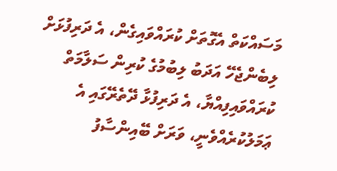މަސައްކަތް އެގޮތަށް ކުރައްވައިގެން، އެ ދަރިފުޅަށް ލިބެންޖެހޭ އަދަބު ލިބުމުގެ ކުރިން ސަލާމަތް ކުރައްވައިފިއްޔާ، އެ ދަރިފުޅާ ދޭތެރޭގައި އެ ޢަމަލުކުރެއްވެނީ، ވަރަށް ބޭއިންސާފު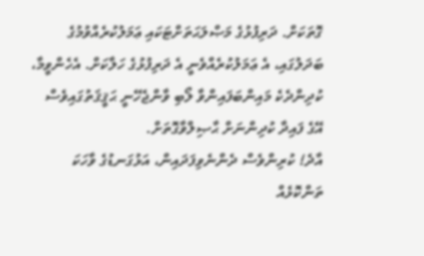ގޮތަކަށް. ދަރިފުޅުގެ މަޞްލަޙަތަށްޓަކައި ޢަމަލުކުރެއްވުމުގެ ބަދަލުގައި، އެ ޢަމަލުކުރެއްވެނީ އެ ދަރިފުޅުގެ ހަލާކަށް. އެހެންވީމާ، ކުދިންދެކެ މައިންބަފައިންވާ ލޯބި ވާންޖެހޭނީ ޙަޤީޤަތުގައިވެސް އޭގެ ފައިދާ ކުދިންނަށް ޙާޞިލްވާގޮތަށް.
އާދެ! ކުރިންވެސް ދެންނެވިފަދައިން، އަޅުގަނޑުގެ ވާހަކަ ތަންކޮޅެއް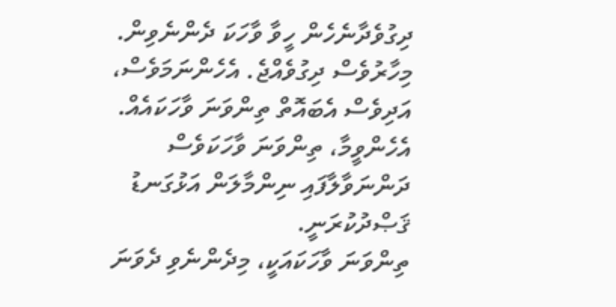ދިގުވެދާނެހެން ހީވާ ވާހަކަ ދެންނެވިން. މިހާރުވެސް ދިގުވެއްޖެ. އެހެންނަމަވެސް، އަދިވެސް އެބައޮތް ތިންވަނަ ވާހަކައެއް. އެހެންވީމާ، ތިންވަނަ ވާހަކަވެސް ދަންނަވާލާފައި ނިންމާލަން އަޅުގަނޑު ޤަޞްދުކުރަނީ.
ތިންވަނަ ވާހަކައަކީ، މިދެންނެވި ދެވަނަ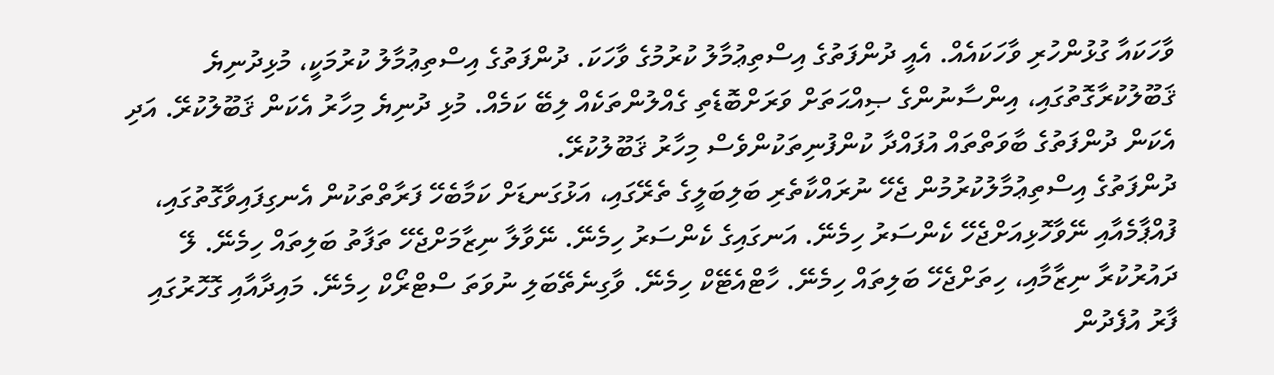ވާހަކައާ ގުޅުންހުރި ވާހަކައެއް. އެއީ ދުންފަތުގެ އިސްތިޢުމާލު ކުރުމުގެ ވާހަކަ. ދުންފަތުގެ އިސްތިޢުމާލު ކުރުމަކީ، މުޅިދުނިޔެ ޤަބޫލުކުރާގޮތުގައި، އިންސާނުންގެ ޞިއްޙަތަށް ވަރަށްބޮޑެތި ގެއްލުންތަކެއް ލިބޭ ކަމެއް. މުޅި ދުނިޔެ މިހާރު އެކަން ޤަބޫލުކުރޭ. އަދި އެކަން ދުންފަތުގެ ބާވަތްތައް އުފައްދާ ކުންފުނިތަކުންވެސް މިހާރު ޤަބޫލުކުރޭ.
ދުންފަތުގެ އިސްތިޢުމާލުކުރުމުން ޖެހޭ ނުރައްކާތެރި ބަލިބަލީގެ ތެރޭގައި، އަޅުގަނޑަށް ކަމާބެހޭ ފަރާތްތަކުން އެނގިފައިވާގޮތުގައި، ފުއްޕާމެއާއި ނޭވާހޮޅިއަށްޖެހޭ ކެންސަރު ހިމެނޭ. އަނގައިގެ ކެންސަރު ހިމެނޭ. ނޭވާލާ ނިޒާމަށްޖެހޭ ތަފާތު ބަލިތައް ހިމެނޭ. ލޭ ދައުރުކުރާ ނިޒާމާއި، ހިތަށްޖެހޭ ބަލިތައް ހިމެނޭ. ހާޓްއެޓޭކް ހިމެނޭ. ވާގިނެތޭބަލި ނުވަތަ ސްޓްރޯކް ހިމެނޭ. މައިދާއާއި ގޮހޮރުގައި ފާރު އުފެދުން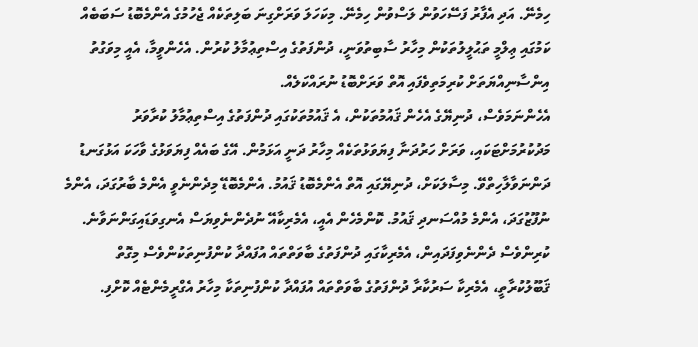ހިމެނޭ. އަދި އެފާރު ފަސޭހަވުން ލަސްވުން ހިމެނޭ. މިކަހަލަ ވަރަށްގިނަ ބަލިތަކެއް ޖެހުމުގެ އެންމެބޮޑު ސަބަބެއް ކަމުގައި ޢިލްމީ ތަޙުލީލުތަކުން މިހާރު ސާބިތުވަނީ، ދުންފަތުގެ އިސްތިޢުމާލު ކުރުން. އެހެންވީމާ، އެއީ މިވަގުތު އިންސާނިއްޔަތަށް ކުރިމަތިވެފައި އޮތް ވަރަށްބޮޑު ނުރައްކަލެއް.
އެހެންނަމަވެސް، ދުނިޔޭގެ އެހެން ޤައުމުތަކުން، އެ ޤައުމުތަކުގައި ދުންފަތުގެ އިސްތިޢުމާލު ކުރާވަރު މަދުކުރުމަށްޓަކައި، ވަރަށް ހަރުދަނާ ފިޔަވަޅުތަކެއް މިހާރު ދަނީ އަޅަމުން. އޭގެ ބައެއް ފިޔަވަޅުގެ ވާހަކަ އަޅުގަނޑު ދަންނަވާލާހިތްވޭ. މިސާލަކަށް، ދުނިޔޭގައި އޮތް އެންމެބޮޑު ޤައުމު. އެންމެބޮޑޭ މިދެންނެވީ އެންމެ ބާރުގަދަ، އެންމެ ނުފޫޒުގަދަ، އެންމެ މުއްސަނދި ޤައުމު. ކޮންމެހެން އެއީ، އެމެރިކާއޭ ނުދެންނެވިޔަސް އެނގިވަޑައިގަންނަވާނެ. ކުރިންވެސް ދެންނެވިފަދައިން، އެމެރިކާގައި ދުންފަތުގެ ބާވަތްތައް އުފައްދާ ކުންފުނިތަކުންވެސް މިގޮތް ޤަބޫލުކުރާތީ، އެމެރިކާ ސަރުކާރާ ދުންފަތުގެ ބާވަތްތައް އުފައްދާ ކުންފުނިތަކާ މިހާރު އެގްރީމެންޓެއް ކޮށްފި.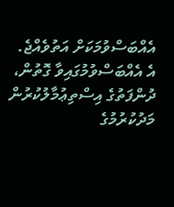އެއްބަސްވުމަކަށް އަތުވެއްޖެ. އެ އެއްބަސްވުމުގައިވާ ގޮތުން، ދުންފަތުގެ އިސްތިޢުމާލުކުރުން މަދުކުރުމުގެ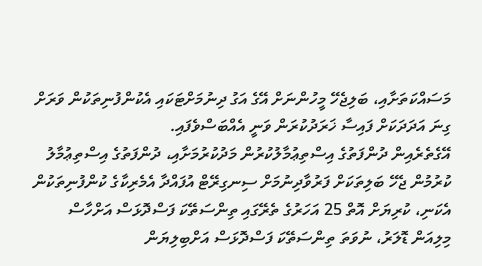މަސައްކަތަށާއި، ބަލިޖެހޭ މީހުންނަށް އޭގެ އަގު ދިނުމަށްޓަކައި އެކުންފުނިތަކުން ވަރަށް ގިނަ އަދަދަކަށް ފައިސާ ޚަރަދުކުރަން ވަނީ އެއްބަސްވެފައި.
އޭގެތެރެއިން ދުންފަތުގެ އިސްތިޢުމާލުކުރުން މަދުކުރުމަށާއި، ދުންފަތުގެ އިސްތިޢުމާލު ކުރުމުން ޖެހޭ ބަލިތަކަށް ފަރުވާދިނުމަށް ސިނގިރޭޓް އުފައްދާ އެމެރިކާގެ ކުންފުނިތަކުން އެކަނި، ކުރިޔަށް އޮތް 25 އަހަރުގެ ތެރޭގައި ތިންސަތޭކަ ފަސްދޮޅަސް އަށްހާސް މިލިއަން ޑޮލަރު، ނުވަތަ ތިންސަތޭކަ ފަސްދޮޅަސް އަށްބިލިޔަން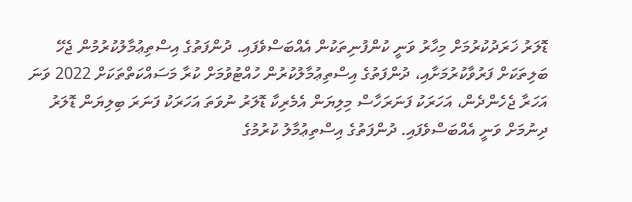ޑޮލަރު ޚަރަދުކުރުމަށް މިހާރު ވަނީ ކުންފުނިތަކުން އެއްބަސްވެފައި. ދުންފަތުގެ އިސްތިޢުމާލުކުރުމުން ޖެހޭ ބަލިތަކަށް ފަރުވާކުރުމަށާއި، ދުންފަތުގެ އިސްތިޢުމާލުކުރުން ހުއްޓުވުމަށް ކުރާ މަސައްކަތްތަކަށް 2022 ވަނަ އަހަރާ ޖެހެންދެން، އަހަރަކު ފަނަރަހާސް މިލިޔަން އެމެރިކާ ޑޮލަރު ނުވަތަ އަހަރަކު ފަނަރަ ބިލިޔަން ޑޮލަރު ދިނުމަށް ވަނީ އެއްބަސްވެފައި. ދުންފަތުގެ އިސްތިޢުމާލު ކުރުމުގެ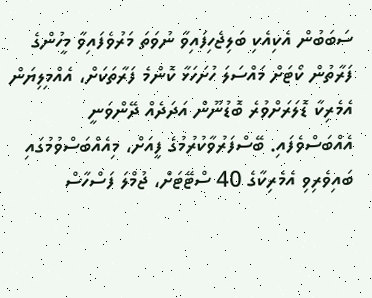ސަބަބުން އެކިއެކި ބަލިޖެހިފައިވާ ނުވަތަ މަރުވެފައިވާ މީހުންގެ ފަރާތުން ކޯޓަށް މައްސަލަ ހުށަހަޅާ ކޮންމެ ފަރާތަކަށް، އެއްމިލިޔަން އެމެރިކާ ޑޮލަރަށްވުރެ ބޮޑުނޫން އަދަދެއް ދޭންވަނީ އެއްބަސްވެފައި. ބޭސްފަރުވާކުރުމުގެ ފީއަށް، މިއެއްބަސްވުމުގައި ބައިވެރިވި އެމެރިކާގެ 40 ސްޓޭޓަށް، ޖުމްލަ ފަސްހާސް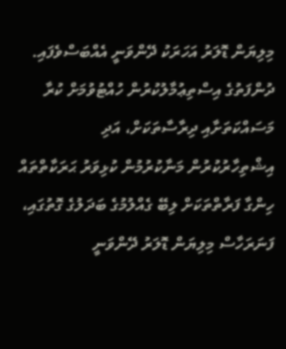މިލިޔަން ޑޮލަރު އަހަރަކު ދޭންވަނީ އެއްބަސްވެފައި. ދުންފަތުގެ އިސްތިޢުމާލުކުރުން ހުއްޓުވުމަށް ކުރާ މަސައްކަތަށާއި ދިރާސާތަކަށް، އަދި އިޝްތިހާރުކުރުން މަނާކުރުމުން ކުޅިވަރު ޙަރަކާތްތައް ހިންގާ ފަރާތްތަކަށް ލިބޭ ގެއްލުމުގެ ބަދަލުގެ ގޮތުގައި، ފަނަރަހާސް މިލިޔަން ޑޮލަރު ދޭންވަނީ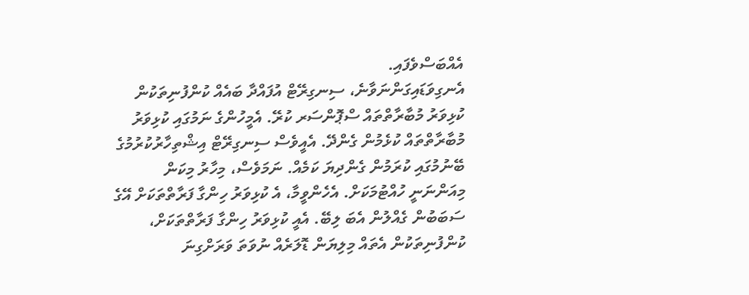އެއްބަސްވެފައި.
އެނގިވަޑައިގަންނަވާނެ، ސިނގިރޭޓް އުފައްދާ ބައެއް ކުންފުނިތަކުން ކުޅިވަރު މުބާރާތްތައް ސްޕޮންސަރ ކުރޭ. އެމީހުންގެ ނަމުގައި ކުޅިވަރު މުބާރާތްތައް ކުޅެމުން ގެންދޭ. އެއީވެސް ސިނގިރޭޓް އިޝްތިހާރުކުރުމުގެ ބޭނުމުގައި ކުރަމުން ގެންދިޔަ ކަމެއް. ނަމަވެސް، މިހާރު މިކަން މިއަންނަނީ ހުއްޓުމަކަށް. އެހެންވީމާ، އެ ކުޅިވަރު ހިންގާ ފަރާތްތަކަށް އޭގެ ސަބަބުން ގެއްލުން އެބަ ލިބޭ. އެއީ ކުޅިވަރު ހިންގާ ފަރާތްތަކަށް، ކުންފުނިތަކުން އެތައް މިލިޔަން ޑޮލަރެއް ނުވަތަ ވަރަށްގިނަ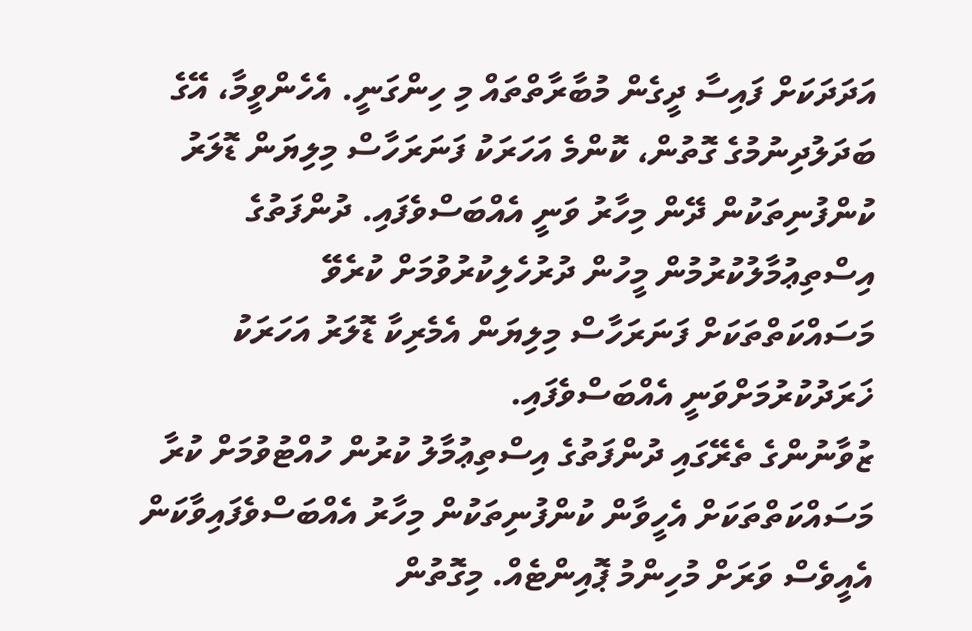އަދަދަކަށް ފައިސާ ދީގެން މުބާރާތްތައް މި ހިންގަނީ. އެހެންވީމާ، އޭގެ ބަދަލުދިނުމުގެ ގޮތުން، ކޮންމެ އަހަރަކު ފަނަރަހާސް މިލިޔަން ޑޮލަރު ކުންފުނިތަކުން ދޭން މިހާރު ވަނީ އެއްބަސްވެފައި. ދުންފަތުގެ އިސްތިޢުމާލުކުރުމުން މީހުން ދުރުހެލިކުރުވުމަށް ކުރެވޭ މަސައްކަތްތަކަށް ފަނަރަހާސް މިލިޔަން އެމެރިކާ ޑޮލަރު އަހަރަކު ޚަރަދުކުރުމަށްވަނީ އެއްބަސްވެފައި.
ޒުވާނުންގެ ތެރޭގައި ދުންފަތުގެ އިސްތިޢުމާލު ކުރުން ހުއްޓުވުމަށް ކުރާ މަސައްކަތްތަކަށް އެހީވާން ކުންފުނިތަކުން މިހާރު އެއްބަސްވެފައިވާކަން އެއީވެސް ވަރަށް މުހިންމު ޕޮއިންޓެއް. މިގޮތުން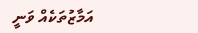އަމާޒުތަކެއް ވަނީ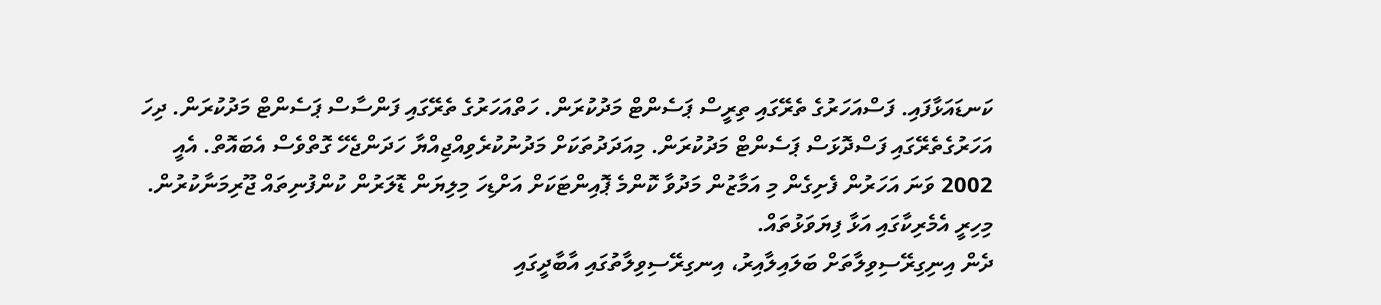ކަނޑައަޅާފައި. ފަސްއަހަރުގެ ތެރޭގައި ތިރީސް ޕަސެންޓް މަދުކުރަން. ހަތްއަހަރުގެ ތެރޭގައި ފަންސާސް ޕަސެންޓް މަދުކުރަން. ދިހަ އަހަރުގެތެރޭގައި ފަސްދޮޅަސް ޕަސެންޓް މަދުކުރަން. މިއަދަދުތަކަށް މަދުނުކުރެވިއްޖިއްޔާ ހަދަންޖެހޭ ގޮތްވެސް އެބައޮތް. އެއީ 2002 ވަނަ އަހަރުން ފެށިގެން މި އަމާޒުން މަދުވާ ކޮންމެ ޕޮއިންޓަކަށް އަށްޑިހަ މިލިޔަން ޑޮލަރުން ކުންފުނިތައް ޖޫރިމަނާކުރުން. މިހިރީ އެމެރިކާގައި އަޅާ ފިޔަވަޅުތައް.
ދެން އިނިގިރޭސިވިލާތަށް ބަލައިލާއިރު، އިނގިރޭސިވިލާތުގައި އާބާދީގައި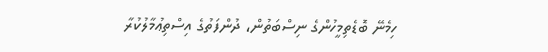ހިމެނޭ ބޮޑެތިމީހުންގެ ނިސްބަތުން، ދުންފަތުގެ އިސްތިޢުމާލުކުރާ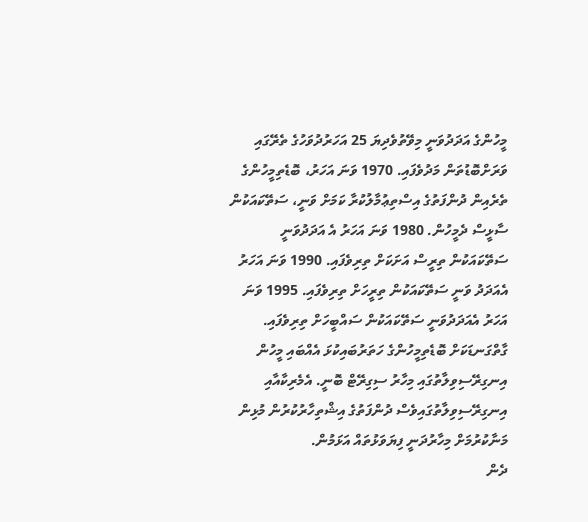މީހުންގެ އަދަދުވަނީ މިވޭތުވެދިޔަ 25 އަހަރުދުވަހުގެ ތެރޭގައި ވަރަށްބޮޑުތަން މަދުވެފައި. 1970 ވަނަ އަހަރު، ބޮޑެތިމީހުންގެ ތެރެއިން ދުންފަތުގެ އިސްތިޢުމާލުކުރާ ކަމަށް ވަނީ، ސަތޭކައަކުން ސާޅީސް ދެމީހުން. 1980 ވަނަ އަހަރު އެ އަދަދުވަނީ ސަތޭކައަކުން ތިރީސް އަށަކަށް ތިރިވެފައި. 1990 ވަނަ އަހަރު އެއަދަދު ވަނީ ސަތޭކައަކުން ތިރީހަށް ތިރިވެފައި. 1995 ވަނަ އަހަރު އެއަދަދުވަނީ ސަތޭކައަކުން ސައްބީހަށް ތިރިވެފައި. ގާތްގަނޑަކަށް ބޮޑެތިމީހުންގެ ހަތަރުބައިކުޅަ އެއްބައި މީހުން އިނގިރޭސިވިލާތުގައި މިހާރު ސިގިރޭޓް ބޮނީ. އެމެރިކާއާއި އިނގިރޭސިވިލާތުގައިވެސް ދުންފަތުގެ އިޝްތިހާރުކުރުން މުޅިން މަނާކުރުމަށް މިހާރުދަނީ ފިޔަވަޅުތައް އަޅަމުން.
ދެން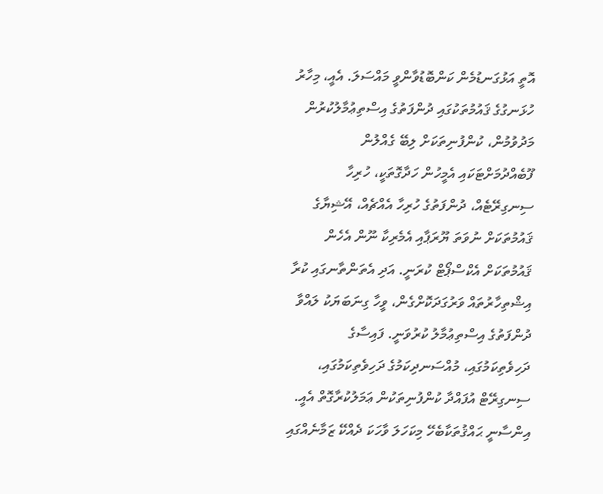އޮތީ އަޅުގަނޑުމެން ކަންބޮޑުވާންވީ މައްސަލަ. އެއީ، މިހާރު ހުޅަނގުގެ ޤައުމުތަކުގައި ދުންފަތުގެ އިސްތިޢުމާލުކުރުން މަދުވުމުން، ކުންފުނިތަކަށް ލިބޭ ގެއްލުން ފޫބެއްދުމަށްޓަކައި އެމީހުން ހަދާގޮތަކީ، ހުރިހާ ސިނގިރޭޓެއް، ދުންފަތުގެ ހުރިހާ އެއްޗެއް، އޭޝިޔާގެ ޤައުމުތަކަށް ނުވަތަ ޔޫރަޕާއި އެމެރިކާ ނޫން އެހެން ޤައުމުތަކަށް އެކްސްޕޯޓް ކުރަނީ. އަދި އެތަންތާނގައި ކުރާ އިޝްތިހާރުތައް ވަރުގަދަކޮށްގެން، ވީހާ ގިނަބަޔަކު ލައްވާ ދުންފަތުގެ އިސްތިޢުމާލު ކުރުވަނީ. ފައިސާގެ ދަހިވެތިކަމުގައި، މުއްސަނދިކަމުގެ ދަހިވެތިކަމުގައި، ސިނގިރޭޓް އުފައްދާ ކުންފުނިތަކުން ޢަމަލުކުރާގޮތް އެއީ. އިންސާނީ ޙައްޤުތަކާބެހޭ މިކަހަލަ ވާހަކަ ދެއްކޭ ޒަމާނެއްގައި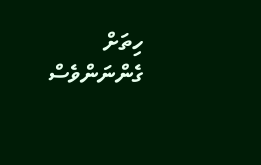ހިތަށް ގެންނަންވެސް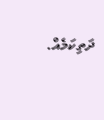ދަތިކަމެއް.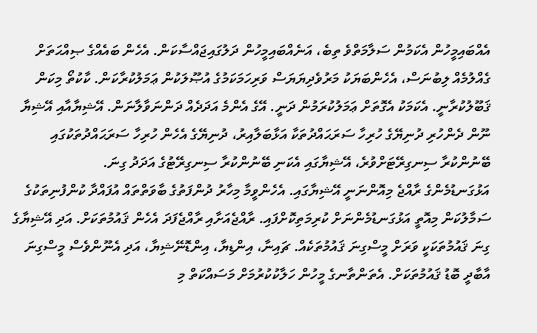އެއްބައިމީހުން އެކަމުން ސަލާމަތްވެ ތިބެ، އަނެއްބައިމީހުން ދަލުގައިޖައްސާކަން. އެހެން ބައެއްގެ ޞިއްޙަތަށް ގެއްލުމެއް ލިބުނަސް، އެހެންބަޔަކު މަރުވެދިޔަޔަސް ވަރިހަމަކަމުގެ އުޞޫލަކުން ޢަމަލުކުރާކަން. ކާކުތޯ މިކަން ޤަބޫލުކުރާނީ. އެކަމަކު އެގޮތަށް ޢަމަލުކުރަމުން ދަނީ. އޭގެ އެންމެ އަދަދެއް ދަންނަވާލާނަން. އޭޝިޔާއާއި އޭޝިޔާ ނޫން ދެންހުރި ދުނިޔޭގެ ހުރިހާ ސަރަޙައްދުތަކާ އަޅާބަލާއިރު، ދުނިޔޭގެ އެހެން ހުރިހާ ސަރަޙައްދުތަކުގައި ބޭނުންކުރާ ސިނގިރޭޓަށްވުރެ، އޭޝިޔާގައި އެކަނި ބޭނުންކުރާ ސިނގިރޭޓުގެ އަދަދު ގިނަ.
އަޅުގަނޑުމެންގެ ރާއްޖެ މިއޮންނަނީ އޭޝިޔާގައި. އެހެންވީމާ މިހާރު ދުންފަތުގެ ބާވަތްތައް އުފައްދާ ކުންފުނިތަކުގެ ސަމާލުކަން މިއޮތީ އަޅުގަނޑުމެންނަށް ކުރިމަތިކޮށްފައި. ރާއްޖެއަށާއި ރާއްޖެފަދަ އެހެން ޤައުމުތަކަށް. އަދި އޭޝިޔާގެ ގިނަ ޤައުމުތަކަކީ ވަރަށް މީސްގިނަ ޤައުމުތަކެއް. ޗައިނާ، އިންޑިޔާ، އިންޑޮނޭޝިޔާ، އަދި އެނޫންވެސް މީސްގިނަ އާބާދީ ބޮޑު ޤައުމުތަކަށް. އެތަންތާނގެ މީހުން ހަލާކުކުރުމަށް މަސައްކަތް މި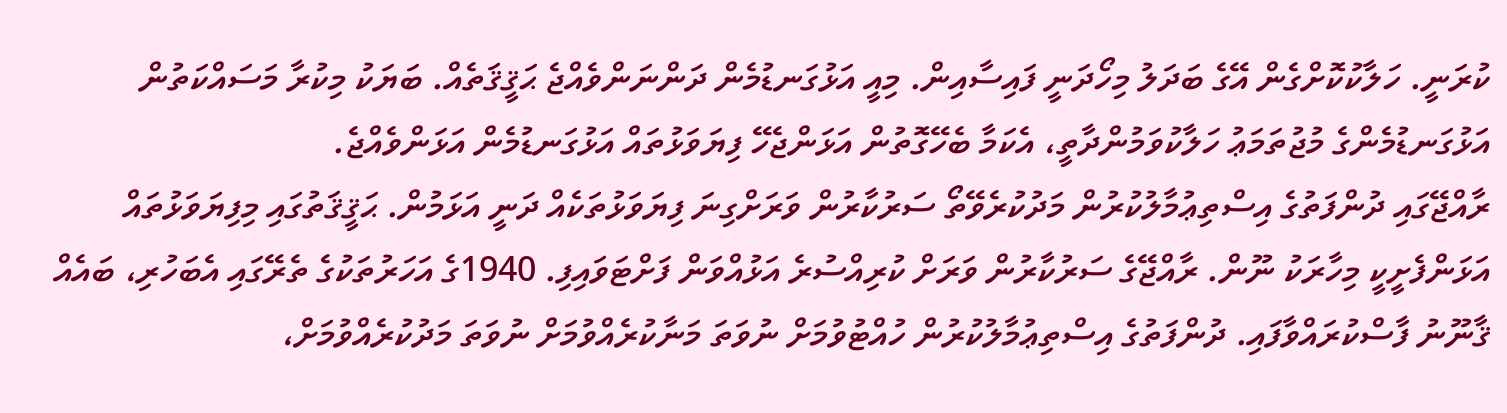ކުރަނީ. ހަލާކުކޮށްގެން އޭގެ ބަދަލު މިހޯދަނީ ފައިސާއިން. މިއީ އަޅުގަނޑުމެން ދަންނަންވެއްޖެ ޙަޤީޤަތެއް. ބަޔަކު މިކުރާ މަސައްކަތުން އަޅުގަނޑުމެންގެ މުޖުތަމަޢު ހަލާކުވަމުންދާތީ، އެކަމާ ބެހޭގޮތުން އަޅަންޖެހޭ ފިޔަވަޅުތައް އަޅުގަނޑުމެން އަޅަންވެއްޖެ.
ރާއްޖޭގައި ދުންފަތުގެ އިސްތިޢުމާލުކުރުން މަދުކުރެވޭތޯ ސަރުކާރުން ވަރަށްގިނަ ފިޔަވަޅުތަކެއް ދަނީ އަޅަމުން. ޙަޤީޤަތުގައި މިފިޔަވަޅުތައް އަޅަންފެށީކީ މިހާރަކު ނޫން. ރާއްޖޭގެ ސަރުކާރުން ވަރަށް ކުރިއްސުރެ އަޅުއްވަން ފަށްޓަވައިފި. 1940ގެ އަހަރުތަކުގެ ތެރޭގައި އެބަހުރި، ބައެއް ޤާނޫނު ފާސްކުރައްވާފައި. ދުންފަތުގެ އިސްތިޢުމާލުކުރުން ހުއްޓުވުމަށް ނުވަތަ މަނާކުރެއްވުމަށް ނުވަތަ މަދުކުރެއްވުމަށް،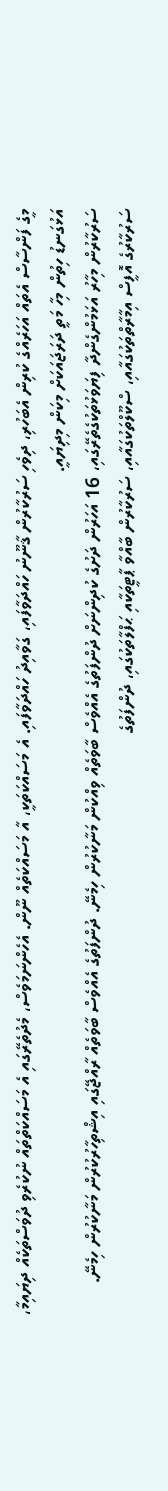މީގެ ފަންސާސް އެތައް އަހަރެއްގެ ކުރިން އެބަހުރި، ދިވެހި ސަރުކާރުން ޤާނޫނު ހައްދަވާފައި، ގަވާއިދު ހައްދަވާފައި. އެ މަސައްކަތަކީ، އާ މަސައްކަތެއް ނޫން. އެހެންނަމަވެސް، މެދުތެރޭގައި އެ މަސައްކަތްތައް ނުކުރެވި ދުވަސްތަކެއް ދިޔައިމާ، އަޅުގަނޑު ހިތުން މިހާ މަތީ ދަރަޖައަކަށް މިކަން މިދިޔައީ.
ސަރުކާރުން މިހާރު އަޅަމުންގެންދާ ފިޔަވަޅުތަކުގެތެރޭގައި، 16 އަހަރުން ދަށުގެ ކުދިންނަށް ދުންފަތުގެ އެއްވެސް ބާވަތެއް ވިއްކުން މަނާކުރުން ހިމެނޭ. ދުންފަތުގެ އެއްވެސް ބާވަތެއް ރާއްޖޭގައި އިޝްތިހާރުކުރުން މަނާކުރުން ހިމެނޭ. ސަރުކާރުގެ އޮފީސް އިމާރާތްތަކުގައާއި، ސްކޫލްތަކުގައާއި، ސަރުކާރުން ބާއްވާ ޕާޓީތަކާއި ޙަފްލާތަކުގައި، ދުންފަތުގެ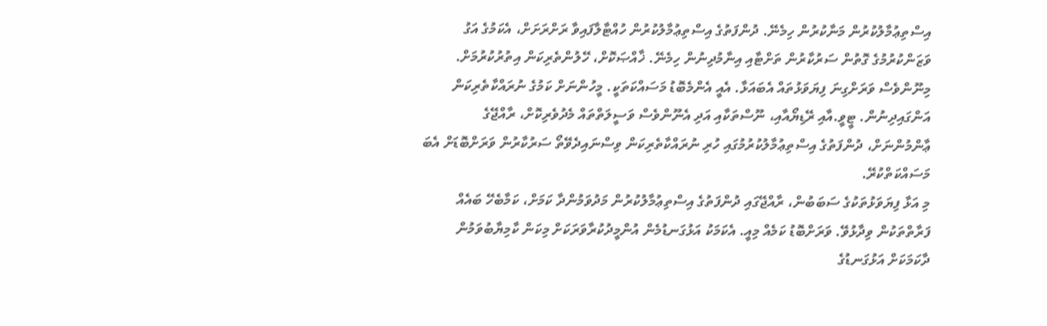އިސްތިޢުމާލުކުރުން މަނާކުރުން ހިމެނޭ. ދުންފަތުގެ އިސްތިޢުމާލުކުރުން ހުއްޓާލާފައިވާ ރަށްރަށަށް، އެކަމުގެ އަގު ވަޒަންކުރުމުގެ ގޮތުން ސަރުކާރުން ތަށްޓާއި އިނާމުދިނުން ހިމެނޭ. ޚާއްޞަކޮށް، ހޭލުންތެރިކަން އިތުރުކުރުމަށް. މިނޫންވެސް ވަރަށްގިނަ ފިޔަވަޅުތައް އެބައަޅާ. އެއީ އެންމެބޮޑު މަސައްކަތަކީ. މީހުންނަށް ކަމުގެ ނުރައްކާތެރިކަން އަންގައިދިނުން. ޓީވީ.އާއި ރޭޑިޔޯއާއި، ނޫސްތަކާއި އަދި އެނޫންވެސް ވަސީލަތްތައް މެދުވެރިކޮށް، ރާއްޖޭގެ ޢާންމުންނަށް، ދުންފަތުގެ އިސްތިޢުމާލުކުރުމުގައި ހުރި ނުރައްކާތެރިކަން ވިސްނައިދެވޭތޯ ސަރުކާރުން ވަރަށްބޮޑަށް އެބަ މަސައްކަތްކުރޭ.
މި އަޅާ ފިޔަވަޅުތަކުގެ ސަބަބުން، ރާއްޖޭގައި ދުންފަތުގެ އިސްތިޢުމާލުކުރުން މަދުވަމުންދާ ކަމަށް، ކަމާބެހޭ ބައެއް ފަރާތްތަކުން ވިދާޅުވޭ. ވަރަށްބޮޑު ކަމެއް މިއީ. އެކަމަކު އަޅުގަނޑުމެން އުންމީދުކުރާވަރަކަށް މިކަން ކާމިޔާބުވަމުން ދާކަމަކަށް އަޅުގަނޑުގެ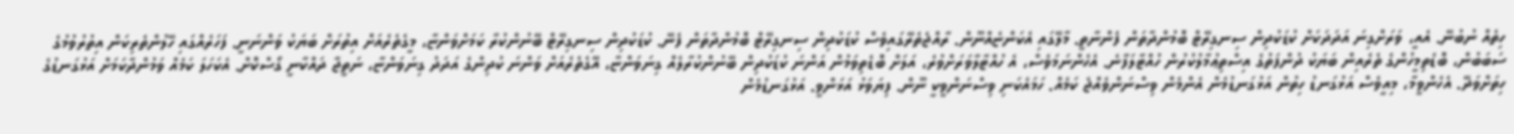ހިތެއް ނުބުނޭ. އެއީ، ވަރަށްގިނަ އަދަދަކަށް ކުޑަކުދިން ސިނގިރޭޓް ބޮމުންދާތަން ފެންނާތީ. މާލޭގައި އެކަންޏެއްނޫން. ރާއްޖެތެރޭގައިވެސް ކުޑަކުދިން ސިނގިރޭޓް ބޮމުންދާތަން ފެނޭ. ކުޑަކުދިން ސިނގިރޭޓް ބޭނުންކުރާ ކަމަށްވަންޏާ، މީގެތެރެއަށް އިތުރަށް ބަޔަކު ވަންނަނީ. ފަހަރެއްގައި ހޭލުންތެރިކަން އިތުރުވުމުގެ ސަބަބުން، ބޮޑެތިމީހުންގެ ތެރެއިން ބަޔަކު ދުންފަތުގެ އިސްތިޢުމާލުކުރުން ހުއްޓާލަފާނެ. އެހެންނަމަވެސް، އެ ހުއްޓާލާވަރަށްވުރެ، އަލަށް ބޮޑެތިވަމުން އަންނަ ކުޑަކުދިން ބޭނުންކުރާލެއް ގިނަވަންޏާ، އޭގެތެރެއަށް ވަންނަ ކުދިންގެ އަދަދު ގިނަވަންޏާ، ނަތީޖާ ދައްކާނީ ގޯސްކޮށް. އެކަހަލަ ކަމެއް ވަމުންދާކަމަށް އަޅުގަނޑުގެ ހިތަށްވަދޭ. އެހެންވީމާ، މިއީވެސް އަޅުގަނޑު ހިތުން އަޅުގަނޑުމެން އެންމެން ވިސްނަންވެއްޖެ ކަމެއް. ހަމައެކަނި ވިސްނަންވީކީ ނޫން. ފިޔަވަޅު އަޅަންވީ. އަޅުގަނޑުމެން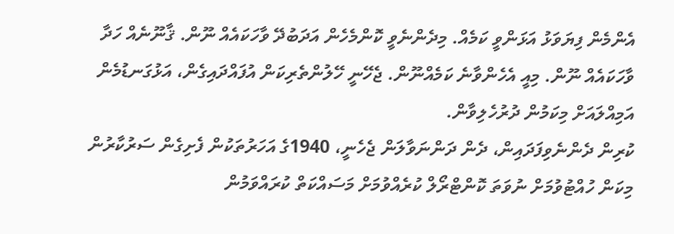އެންމެން ފިޔަވަޅު އަޅަންވީ ކަމެއް. މިދެންނެވީ ކޮންމެހެން އަދަބުދޭ ވާހަކައެއް ނޫން. ޤާނޫނެއް ހަދާ ވާހަކައެއް ނޫން. މިއީ އެހެންވާނެ ކަމެއްނޫން. ޖެހޭނީ ހޭލުންތެރިކަން އުފައްދައިގެން، އަޅުގަނޑުމެން އަމިއްލައަށް މިކަމުން ދުރުހެލިވާން.
ކުރިން ދެންނެވިފަދައިން، ދެން ދަންނަވާލަން ޖެހެނީ، 1940ގެ އަހަރުތަކުން ފެށިގެން ސަރުކާރުން މިކަން ހުއްޓުވުމަށް ނުވަތަ ކޮންޓްރޯލް ކުރެއްވުމަށް މަސައްކަތް ކުރައްވަމުން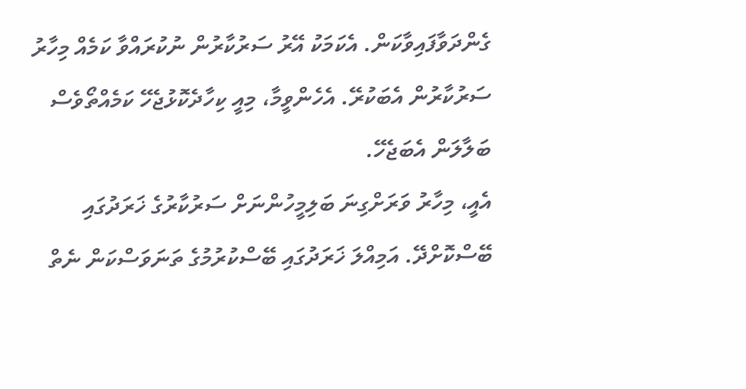ގެންދަވާފައިވާކަން. އެކަމަކު އޭރު ސަރުކާރުން ނުކުރައްވާ ކަމެއް މިހާރު ސަރުކާރުން އެބަކުރޭ. އެހެންވީމާ، މިއީ ކިހާދެކޮޅުޖެހޭ ކަމެއްތޯވެސް ބަލާލަން އެބަޖެހޭ.
އެއީ، މިހާރު ވަރަށްގިނަ ބަލިމީހުންނަށް ސަރުކާރުގެ ޚަރަދުގައި ބޭސްކޮށްދޭ. އަމިއްލަ ޚަރަދުގައި ބޭސްކުރުމުގެ ތަނަވަސްކަން ނެތް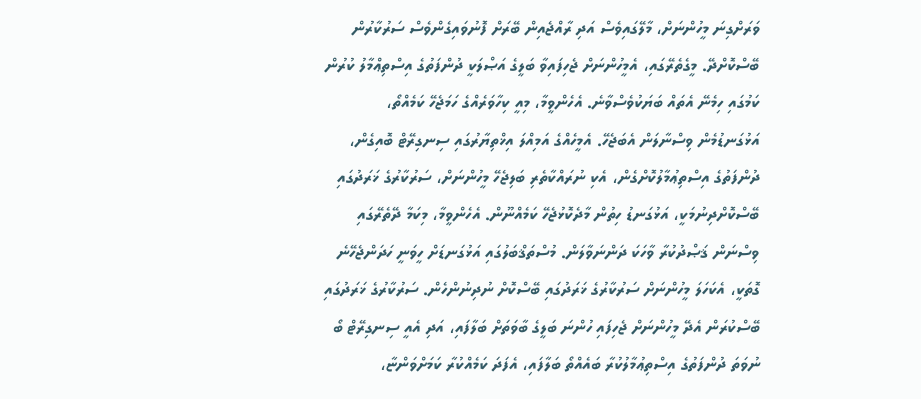ވަރަށްގިނަ މީހުންނަށް، މާލޭގައިވެސް އަދި ރާއްޖެއިން ބޭރަށް ފޮނުވައިގެންވެސް ސަރުކާރުން ބޭސްކޮށްދޭ. މީގެތެރޭގައި، އެމީހުންނަށް ޖެހިފައިވާ ބަލީގެ އަޞްލަކީ ދުންފަތުގެ އިސްތިޢްމާލު ކުރުން ކަމުގައި ހިމެނޭ އެތައް ބަޔަކުވެސްވާނެ. އެހެންވީމާ، މިއީ ކިހާވަރެއްގެ ހަމަޖެހޭ ކަމެއްތޯ، އަޅުގަނޑުމެން ވިސްނާލަން އެބަޖެހޭ. އެމީހެއްގެ އަމިއްލަ އިޚްތިޔާރުގައި ސިނގިރޭޓް ބޮއިގެން، ދުންފަތުގެ އިސްތިޢުމާލުކޮށްގެން، އެކި ނުރައްކާތެރި ބަލިޖެހޭ މީހުންނަށް، ސަރުކާރުގެ ޚަރަދުގައި ބޭސްކޮށްދިނުމަކީ، އަޅުގަނޑު ހިތުން މާދެކޮޅުޖެހޭ ކަމެއްނޫން. އެހެންވީމާ، މިކަމާ ދޭތެރޭގައި ވިސްނަން ޤަޞްދުކުރާ ވާހަކަ ދަންނަވާލަން. މުސްތަޤްބަލުގައި އަޅުގަނޑަށް ހީވަނީ ހަދަންޖެހޭނެ ގޮތަކީ، އެކަހަލަ މީހުންނަށް ސަރުކާރުގެ ޚަރަދުގައި ބޭސްކޮށް ނުދިނުންހެން. ސަރުކާރުގެ ޚަރަދުގައި ބޭސްކުރަން އެދޭ މީހުންނަށް ޖެހިފައި ހުންނަ ބަލީގެ ބާވަތަށް ބަލާފައި، އަދި އެއީ ސިނގިރޭޓް ބޯ ނުވަތަ ދުންފަތުގެ އިސްތިޢުމާލުކުރާ ބައެއްތޯ ބަލާފައި، އެފަދަ ކަމެއްކުރާ ކަމަށްވަންޏާ،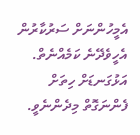އެމީހުންނަށް ސަރުކާރުން އެހީވެދޭނެ ކަމެއްނެތް. އަޅުގަނޑަށް ހިތަށް ފެންނަގޮތް މިދެންނެވީ.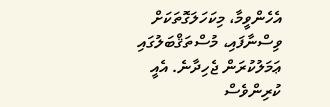އެހެންވީމާ، މިކަހަލަގޮތަކަށް ވިސްނާފައި، މުސްތަޤްބަލުގައި ޢަމަލުކުރަން ޖެހިދާނެ. އެއީ ކުރިންވެސް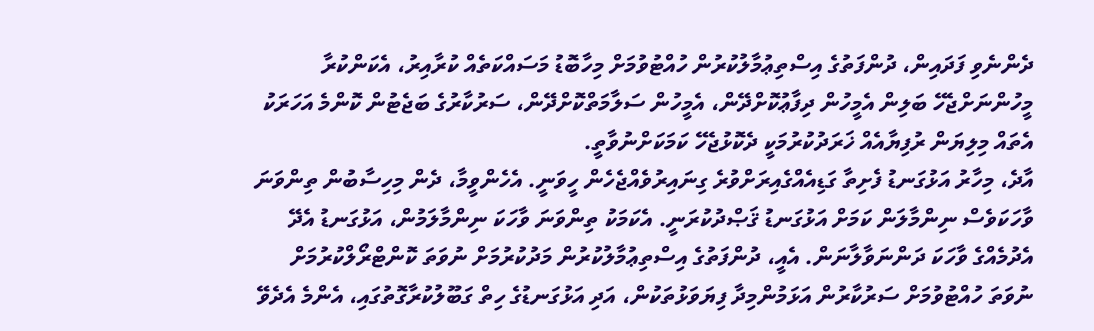ދެންނެވި ފަދައިން، ދުންފަތުގެ އިސްތިޢުމާލުކުރުން ހުއްޓުވުމަށް މިހާބޮޑު މަސައްކަތެއް ކުރާއިރު، އެކަންކުރާ މީހުންނަށްޖެހޭ ބަލިން އެމީހުން ދިފާޢުކޮށްދޭން، އެމީހުން ސަލާމަތްކޮށްދޭން، ސަރުކާރުގެ ބަޖެޓުން ކޮންމެ އަހަރަކު އެތައް މިލިޔަން ރުފިޔާއެއް ޚަރަދުކުރުމަކީ ދެކޮޅުޖެހޭ ކަމަކަށްނުވާތީ.
އާދެ، މިހާރު އަޅުގަނޑު ފެށިތާ ގަޑިއެއްގެއިރަށްވުރެ ގިނައިރުވެއްޖެހެން ހީވަނީ. އެހެންވީމާ، ދެން މިހިސާބުން ތިންވަނަ ވާހަކަވެސް ނިންމާލަން ކަމަށް އަޅުގަނޑު ޤަޞްދުކުރަނީ. އެކަމަކު ތިންވަނަ ވާހަކަ ނިންމާލަމުން، އަޅުގަނޑު އެދޭ އެދުމެއްގެ ވާހަކަ ދަންނަވާލާނަން. އެއީ، ދުންފަތުގެ އިސްތިޢުމާލުކުރުން މަދުކުރުމަށް ނުވަތަ ކޮންޓްރޯލްކުރުމަށް ނުވަތަ ހުއްޓުވުމަށް ސަރުކާރުން އަޅަމުންމިދާ ފިޔަވަޅުތަކުން، އަދި އަޅުގަނޑުގެ ހިތް ގަބޫލުކުރާގޮތުގައި، އެންމެ އެދެވޭ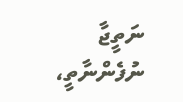ނަތީޖާ ނުފެންނާތީ،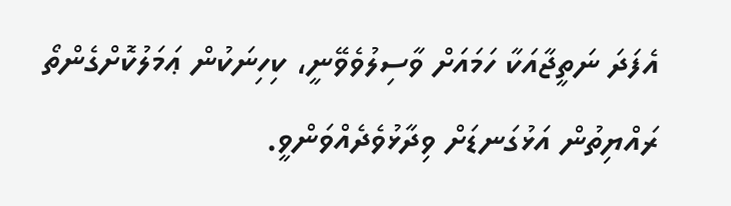އެފަދަ ނަތީޖާއަކާ ހަމައަށް ވާސިލުވެވޭނީ، ކިހިނަކުން ޢަމަލުކޮށްގެންތޯ ރައްޔިތުން އަޅުގަނޑަށް ވިދާޅުވެދެއްވަންވީ.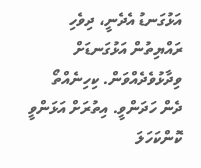އަޅުގަނޑު އެދެނީ، ދިވެހި ރައްޔިތުން އަޅުގަނޑަށް ވިދާޅުވެދެއްވަން. ކިހިނެއްތޯ ދެން ހަދަންވީ. އިތުރަށް އަޅަންވީ ކޮންކަހަލަ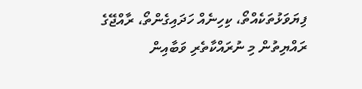ފިޔަވަޅުތަކެއްތޯ، ކިހިނެއް ހަދައިގެންތޯ، ރާއްޖޭގެ ރައްޔިތުން މި ނުރައްކާތެރި ވަބާއިން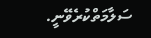ސަލާމަތްކުރެވޭނީ.